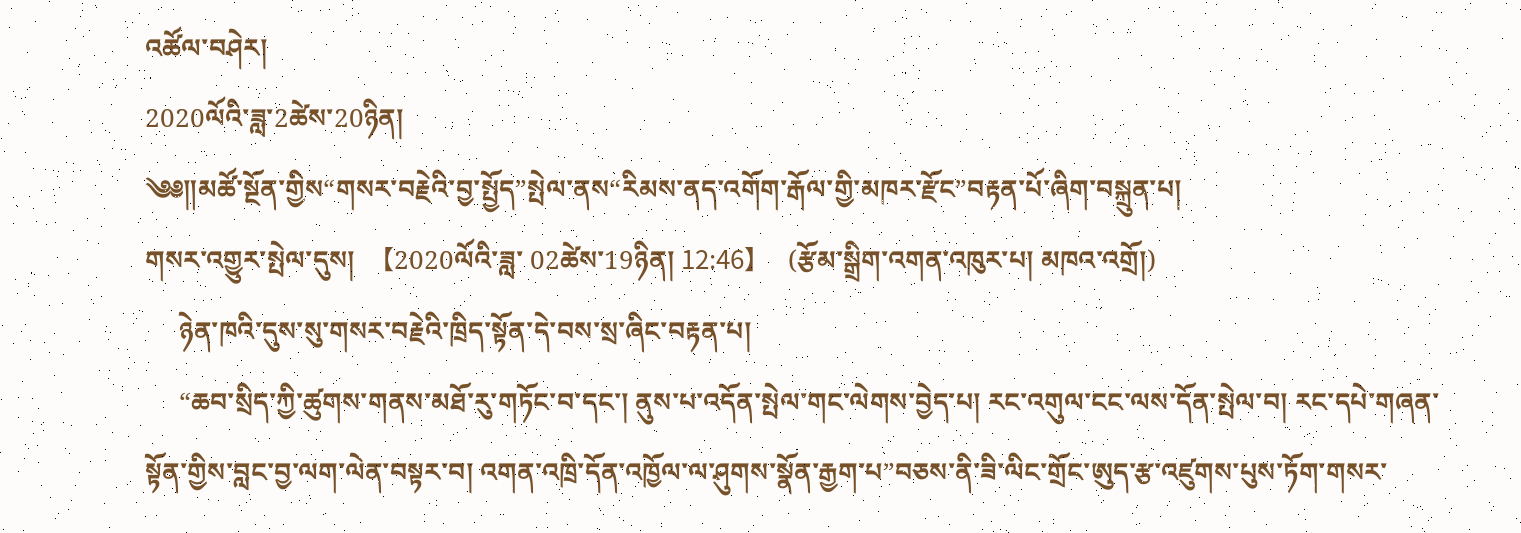འཚོལ་བཤེར།
2020ལོའི་ཟླ་2ཚེས་20ཉིན།
༄༅༎མཚོ་སྔོན་གྱིས“གསར་བརྗེའི་བྱ་སྤྱོད”སྤེལ་ནས“རིམས་ནད་འགོག་རྒོལ་གྱི་མཁར་རྫོང”བརྟན་པོ་ཞིག་བསྐྲུན་པ།
གསར་འགྱུར་སྤེལ་དུས།  【2020ལོའི་ཟླ་ 02ཚེས་19ཉིན། 12:46】   (རྩོམ་སྒྲིག་འགན་འཁུར་པ། མཁའ་འགྲོ།)
     ཉེན་ཁའི་དུས་སུ་གསར་བརྗེའི་ཁྲིད་སྟོན་དེ་བས་སྲ་ཞིང་བརྟན་པ།
     “ཆབ་སྲིད་ཀྱི་ཚུགས་གནས་མཐོ་རུ་གཏོང་བ་དང་། ནུས་པ་འདོན་སྤེལ་གང་ལེགས་བྱེད་པ། རང་འགུལ་ངང་ལས་དོན་སྤེལ་བ། རང་དཔེ་གཞན་སྟོན་གྱིས་བླང་བྱ་ལག་ལེན་བསྟར་བ། འགན་འཁྲི་དོན་འཁྱོལ་ལ་ཤུགས་སྣོན་རྒྱག་པ”བཅས་ནི་ཟི་ལིང་གྲོང་ཨུད་རྩ་འཛུགས་པུས་ཏོག་གསར་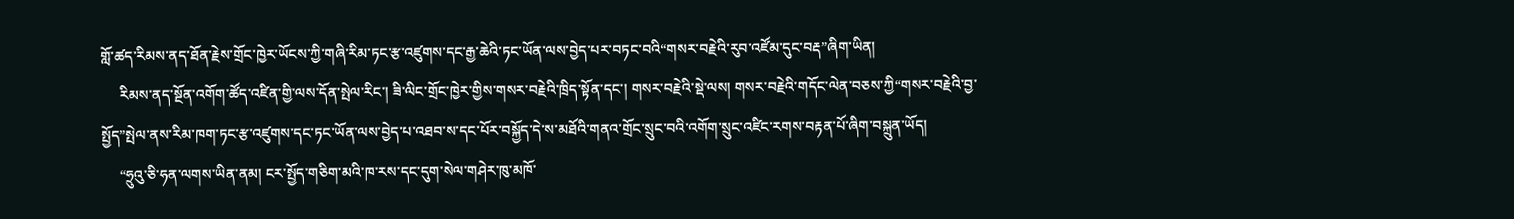གློ་ཚད་རིམས་ནད་ཐོན་རྗེས་གྲོང་ཁྱེར་ཡོངས་ཀྱི་གཞི་རིམ་ཏང་རྩ་འཛུགས་དང་རྒྱ་ཆེའི་ཏང་ཡོན་ལས་བྱེད་པར་བཏང་བའི“གསར་བརྗེའི་རུབ་འཛོམ་དུང་བརྡ”ཞིག་ཡིན།
     རིམས་ནད་སྔོན་འགོག་ཚོད་འཛིན་གྱི་ལས་དོན་སྤེལ་རིང་། ཟི་ལིང་གྲོང་ཁྱེར་གྱིས་གསར་བརྗེའི་ཁྲིད་སྟོན་དང་། གསར་བརྗེའི་སྡེ་ལས། གསར་བརྗེའི་གདོང་ལེན་བཅས་ཀྱི“གསར་བརྗེའི་བྱ་སྤྱོད”སྤེལ་ནས་རིམ་ཁག་ཏང་རྩ་འཛུགས་དང་ཏང་ཡོན་ལས་བྱེད་པ་འཐབ་ས་དང་པོར་བསྐྱོད་དེ་ས་མཐོའི་གནའ་གྲོང་སྲུང་བའི་འགོག་སྲུང་འཛིང་རགས་བརྟན་པོ་ཞིག་བསྐྲུན་ཡོད།
     “ཧྲུའུ་ཅི་ཧན་ལགས་ཡིན་ནམ། ངར་སྤྱོད་གཅིག་མའི་ཁ་རས་དང་དུག་སེལ་གཤེར་ཁུ་མཁོ་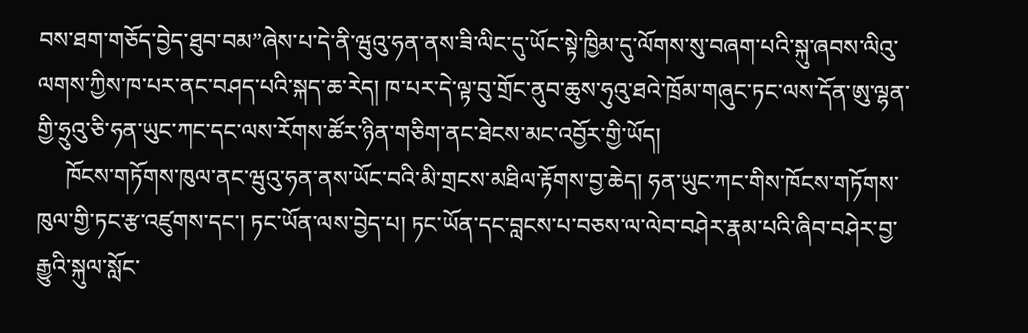བས་ཐག་གཅོད་བྱེད་ཐུབ་བམ”ཞེས་པ་དེ་ནི་ཝུའུ་ཧན་ནས་ཟི་ལིང་དུ་ཡོང་སྟེ་ཁྱིམ་དུ་ལོགས་སུ་བཞག་པའི་སྐུ་ཞབས་ལིའུ་ལགས་ཀྱིས་ཁ་པར་ནང་བཤད་པའི་སྐད་ཆ་རེད། ཁ་པར་དེ་ལྟ་བུ་གྲོང་ནུབ་ཆུས་ཧུའུ་ཐའེ་ཁྲོམ་གཞུང་ཏང་ལས་དོན་ཨུ་ལྷན་གྱི་ཧྲུའུ་ཅི་ཧན་ཡུང་ཀང་དང་ལས་རོགས་ཚོར་ཉིན་གཅིག་ནང་ཐེངས་མང་འབྱོར་གྱི་ཡོད།
     ཁོངས་གཏོགས་ཁུལ་ནང་ཝུའུ་ཧན་ནས་ཡོང་བའི་མི་གྲངས་མཐིལ་རྟོགས་བྱ་ཆེད། ཧན་ཡུང་ཀང་གིས་ཁོངས་གཏོགས་ཁུལ་གྱི་ཏང་རྩ་འཛུགས་དང་། ཏང་ཡོན་ལས་བྱེད་པ། ཏང་ཡོན་དང་བླངས་པ་བཅས་ལ་ལེབ་བཤེར་རྣམ་པའི་ཞིབ་བཤེར་བྱ་རྒྱུའི་སྐུལ་སློང་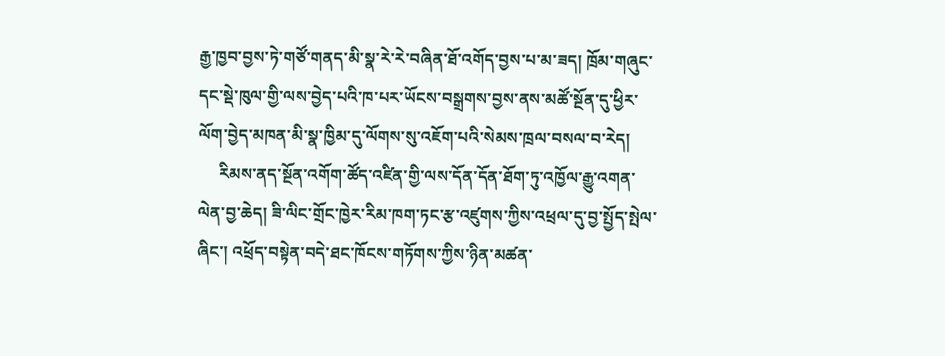རྒྱ་ཁྱབ་བྱས་ཏེ་གཙོ་གནད་མི་སྣ་རེ་རེ་བཞིན་ཐོ་འགོད་བྱས་པ་མ་ཟད། ཁྲོམ་གཞུང་དང་སྡེ་ཁུལ་གྱི་ལས་བྱེད་པའི་ཁ་པར་ཡོངས་བསྒྲགས་བྱས་ནས་མཚོ་སྔོན་དུ་ཕྱིར་ལོག་བྱེད་མཁན་མི་སྣ་ཁྱིམ་དུ་ལོགས་སུ་འཇོག་པའི་སེམས་ཁྲལ་བསལ་བ་རེད།
     རིམས་ནད་སྔོན་འགོག་ཚོད་འཛིན་གྱི་ལས་དོན་དོན་ཐོག་ཏུ་འཁྱོལ་རྒྱུ་འགན་ལེན་བྱ་ཆེད། ཟི་ལིང་གྲོང་ཁྱེར་རིམ་ཁག་ཏང་རྩ་འཛུགས་ཀྱིས་འཕྲལ་དུ་བྱ་སྤྱོད་སྤེལ་ཞིང་། འཕྲོད་བསྟེན་བདེ་ཐང་ཁོངས་གཏོགས་ཀྱིས་ཉིན་མཚན་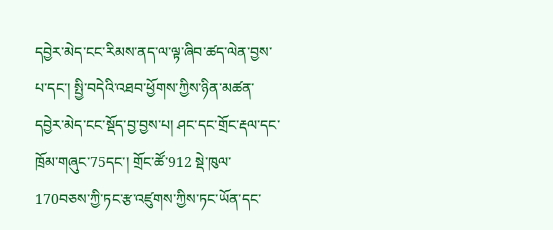དབྱེར་མེད་ངང་རིམས་ནད་ལ་ལྟ་ཞིབ་ཚད་ལེན་བྱས་པ་དང་། སྤྱི་བདེའི་འཐབ་ཕྱོགས་ཀྱིས་ཉིན་མཚན་དབྱེར་མེད་ངང་སྡོད་བྱ་བྱས་པ། ཤང་དང་གྲོང་རྡལ་དང་ཁྲོམ་གཞུང་75དང་། གྲོང་ཚོ་912 སྡེ་ཁུལ་170བཅས་ཀྱི་ཏང་རྩ་འཛུགས་ཀྱིས་ཏང་ཡོན་དང་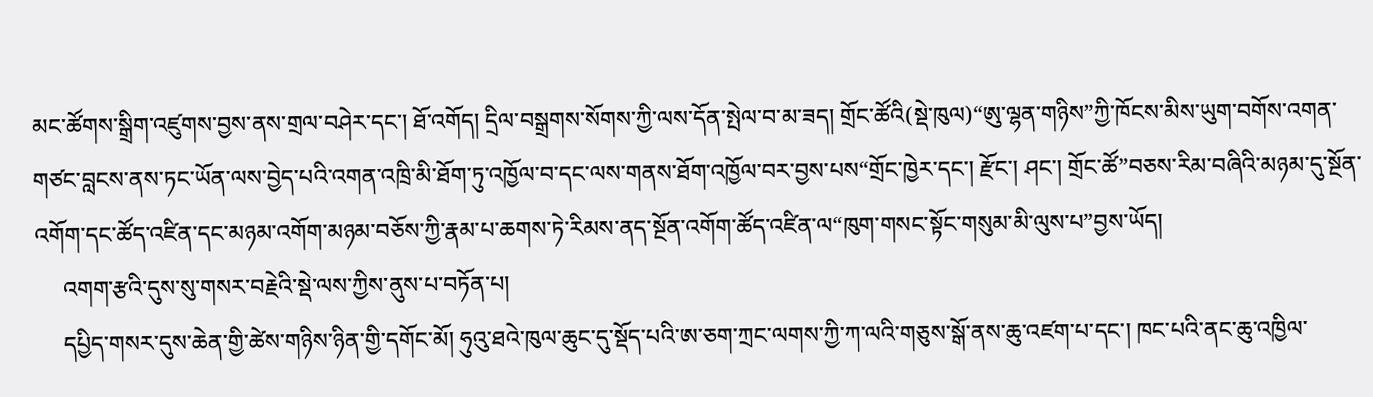མང་ཚོགས་སྒྲིག་འཛུགས་བྱས་ནས་གྲལ་བཤེར་དང་། ཐོ་འགོད། དྲིལ་བསྒྲགས་སོགས་ཀྱི་ལས་དོན་སྤེལ་བ་མ་ཟད། གྲོང་ཚོའི(སྡེ་ཁུལ)“ཨུ་ལྷན་གཉིས”ཀྱི་ཁོངས་མིས་ཡུག་བགོས་འགན་གཙང་བླངས་ནས་ཏང་ཡོན་ལས་བྱེད་པའི་འགན་འཁྲི་མི་ཐོག་ཏུ་འཁྱོལ་བ་དང་ལས་གནས་ཐོག་འཁྱོལ་བར་བྱས་པས“གྲོང་ཁྱེར་དང་། རྫོང་། ཤང་། གྲོང་ཚོ”བཅས་རིམ་བཞིའི་མཉམ་དུ་སྔོན་འགོག་དང་ཚོད་འཛིན་དང་མཉམ་འགོག་མཉམ་བཅོས་ཀྱི་རྣམ་པ་ཆགས་ཏེ་རིམས་ནད་སྔོན་འགོག་ཚོད་འཛིན་ལ“ཁུག་གསང་སྟོང་གསུམ་མི་ལུས་པ”བྱས་ཡོད།
     འགག་རྩའི་དུས་སུ་གསར་བརྗེའི་སྡེ་ལས་ཀྱིས་ནུས་པ་བཏོན་པ།
     དཔྱིད་གསར་དུས་ཆེན་གྱི་ཚེས་གཉིས་ཉིན་གྱི་དགོང་མོ། ཧུའུ་ཐའེ་ཁུལ་ཆུང་དུ་སྡོད་པའི་ཨ་ཅག་ཀྲང་ལགས་ཀྱི་ཀ་ལའི་གཅུས་སྒོ་ནས་ཆུ་འཛག་པ་དང་། ཁང་པའི་ནང་ཆུ་འཁྱིལ་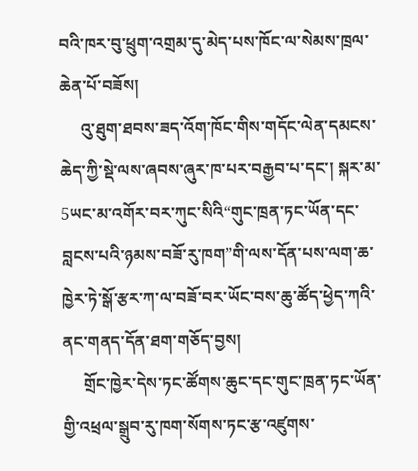བའི་ཁར་བུ་ཕྲུག་འགྲམ་དུ་མེད་པས་ཁོང་ལ་སེམས་ཁྲལ་ཆེན་པོ་བཟོས།
     འུ་ཐུག་ཐབས་ཟད་འོག་ཁོང་གིས་གདོང་ལེན་དམངས་ཆེད་ཀྱི་སྡེ་ལས་ཞབས་ཞུར་ཁ་པར་བརྒྱབ་པ་དང་། སྐར་མ་5ཡང་མ་འགོར་བར་ཀུང་སིའི“གུང་ཁྲན་ཏང་ཡོན་དང་བླངས་པའི་ཉམས་བཟོ་རུ་ཁག”གི་ལས་དོན་པས་ལག་ཆ་ཁྱེར་ཏེ་སྒོ་རྩར་ཀ་ལ་བཟོ་བར་ཡོང་བས་ཆུ་ཚོད་ཕྱེད་ཀའི་ནང་གནད་དོན་ཐག་གཅོད་བྱས།
     གྲོང་ཁྱེར་དེས་ཏང་ཚོགས་ཆུང་དང་གུང་ཁྲན་ཏང་ཡོན་གྱི་འཕྲལ་སྒྲུབ་རུ་ཁག་སོགས་ཏང་རྩ་འཛུགས་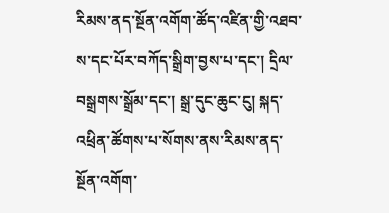རིམས་ནད་སྔོན་འགོག་ཚོད་འཛིན་གྱི་འཐབ་ས་དང་པོར་བཀོད་སྒྲིག་བྱས་པ་དང་། དྲིལ་བསྒྲགས་སྒྲོམ་དང་། སྒྲ་དུང་ཆུང་ངུ། སྐད་འཕྲིན་ཚོགས་པ་སོགས་ནས་རིམས་ནད་སྔོན་འགོག་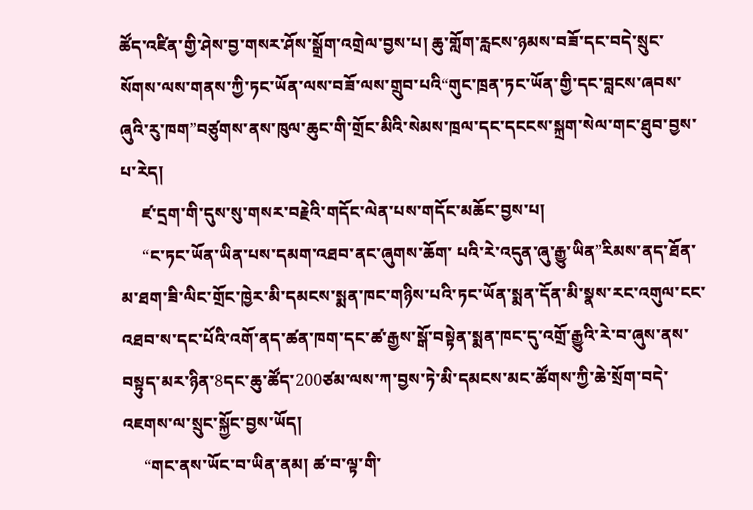ཚོད་འཛིན་གྱི་ཤེས་བྱ་གསར་ཤོས་སྒྲོག་འགྲེལ་བྱས་པ། ཆུ་གློག་རླངས་ཉམས་བཟོ་དང་བདེ་སྲུང་སོགས་ལས་གནས་ཀྱི་ཏང་ཡོན་ལས་བཟོ་ལས་གྲུབ་པའི“གུང་ཁྲན་ཏང་ཡོན་གྱི་དང་བླངས་ཞབས་ཞུའི་རུ་ཁག”བཙུགས་ནས་ཁུལ་ཆུང་གི་གྲོང་མིའི་སེམས་ཁྲལ་དང་དངངས་སྐྲག་སེལ་གང་ཐུབ་བྱས་པ་རེད།
     ཛ་དྲག་གི་དུས་སུ་གསར་བརྗེའི་གདོང་ལེན་པས་གདོང་མཆོང་བྱས་པ།
     “ང་ཏང་ཡོན་ཡིན་པས་དམག་འཐབ་ནང་ཞུགས་ཆོག་ པའི་རེ་འདུན་ཞུ་རྒྱུ་ཡིན”རིམས་ནད་ཐོན་མ་ཐག་ཟི་ལིང་གྲོང་ཁྱེར་མི་དམངས་སྨན་ཁང་གཉིས་པའི་ཏང་ཡོན་སྨན་དོན་མི་སྣས་རང་འགུལ་ངང་འཐབ་ས་དང་པོའི་འགོ་ནད་ཚན་ཁག་དང་ཚ་རྒྱས་སྒོ་བསྟེན་སྨན་ཁང་དུ་འགྲོ་རྒྱུའི་རེ་བ་ཞུས་ནས་བསྟུད་མར་ཉིན་8དང་ཆུ་ཚོད་200ཙམ་ལས་ཀ་བྱས་ཏེ་མི་དམངས་མང་ཚོགས་ཀྱི་ཆེ་སྲོག་བདེ་འཇགས་ལ་སྲུང་སྐྱོང་བྱས་ཡོད།
     “གང་ནས་ཡོང་བ་ཡིན་ནམ། ཚ་བ་ལྟ་གི་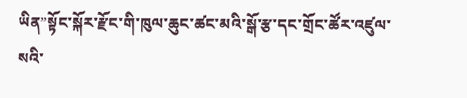ཡིན”སྟོང་སྐོར་རྫོང་གི་ཁུལ་ཆུང་ཚང་མའི་སྒོ་རྩ་དང་གྲོང་ཚོར་འཛུལ་སའི་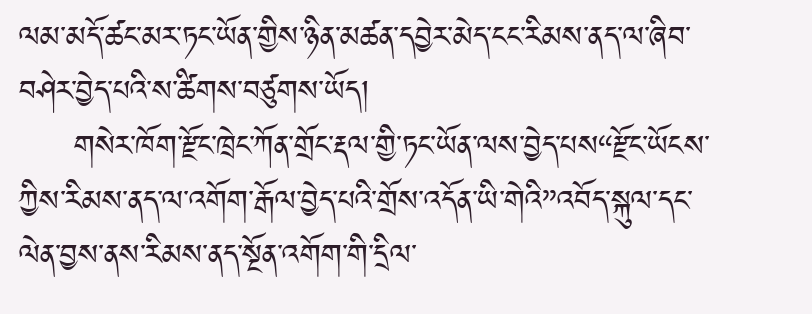ལམ་མདོ་ཚང་མར་ཏང་ཡོན་གྱིས་ཉིན་མཚན་དབྱེར་མེད་ངང་རིམས་ནད་ལ་ཞིབ་བཤེར་བྱེད་པའི་ས་ཚིགས་བཙུགས་ཡོད།
     གསེར་ཁོག་རྫོང་ཁྲེང་ཀོན་གྲོང་རྡལ་གྱི་ཏང་ཡོན་ལས་བྱེད་པས“རྫོང་ཡོངས་ཀྱིས་རིམས་ནད་ལ་འགོག་རྒོལ་བྱེད་པའི་གྲོས་འདོན་ཡི་གེའི”འབོད་སྐུལ་དང་ལེན་བྱས་ནས་རིམས་ནད་སྔོན་འགོག་གི་དྲིལ་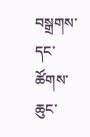བསྒྲགས་དང་ཚོགས་ཆུང་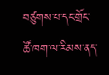བཙུགས་པ་དང་གྲོང་ཚོ་ཁག་ལ་རིམས་ནད་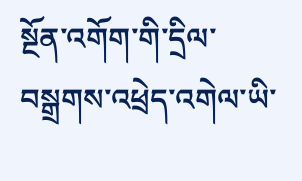སྔོན་འགོག་གི་དྲིལ་བསྒྲགས་འཕྲེད་འགེལ་ཡི་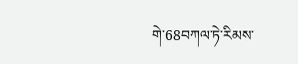གེ་68བཀལ་ཏེ་རིམས་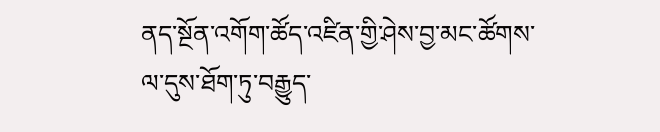ནད་སྔོན་འགོག་ཚོད་འཛིན་གྱི་ཤེས་བྱ་མང་ཚོགས་ལ་དུས་ཐོག་ཏུ་བརྒྱུད་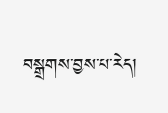བསྒྲགས་བྱས་པ་རེད།